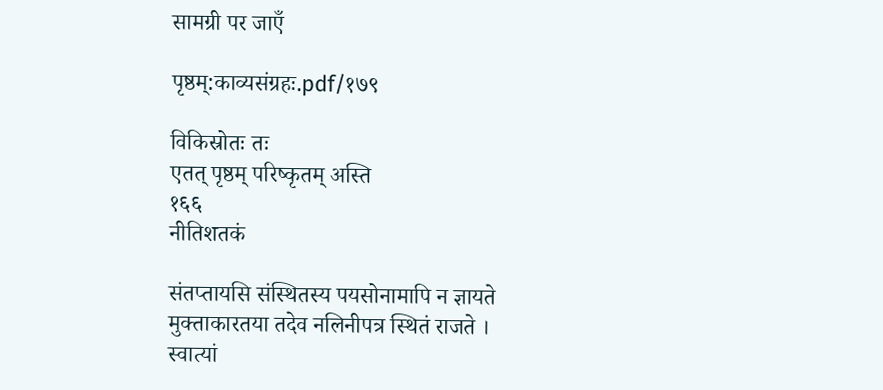सामग्री पर जाएँ

पृष्ठम्:काव्यसंग्रहः.pdf/१७९

विकिस्रोतः तः
एतत् पृष्ठम् परिष्कृतम् अस्ति
१६६
नीतिशतकं

संतप्तायसि संस्थितस्य पयसोनामापि न ज्ञायते
मुक्ताकारतया तदेव नलिनीपत्र स्थितं राजते ।
स्वात्यां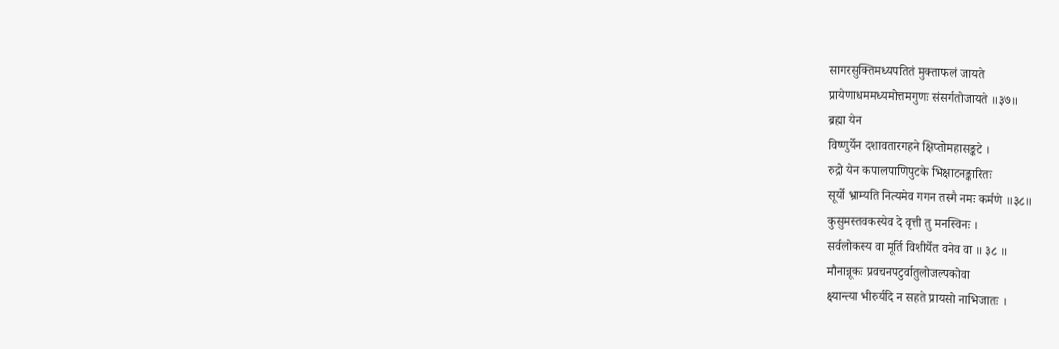सागरसुक्तिमध्यपतितं मुक्ताफलं जायते
प्रायेणाधममध्यमोत्तमगुणः संसर्गतोजायते ॥३७॥
ब्रह्मा येन
विष्णुर्येन दशावतारगहने क्षिप्तोमहासङ्कटे ।
रुद्रो येन कपालपाणिपुटके भिक्षाटनङ्कारितः
सूर्यो भ्राम्यति नित्यमेव गगन तस्मै नमः कर्मणे ॥३८॥
कुसुमस्तवकस्येव दे वृत्ती तु मनस्विनः ।
सर्वलोकस्य वा मूर्ति विशीर्येत वनेव वा ॥ ३८ ॥
मौनान्नूकः प्रवचनपटुर्वातुलोजल्पकोवा
क्ष्यान्त्या भीरुर्यदि न सहते प्रायसो नाभिजातः ।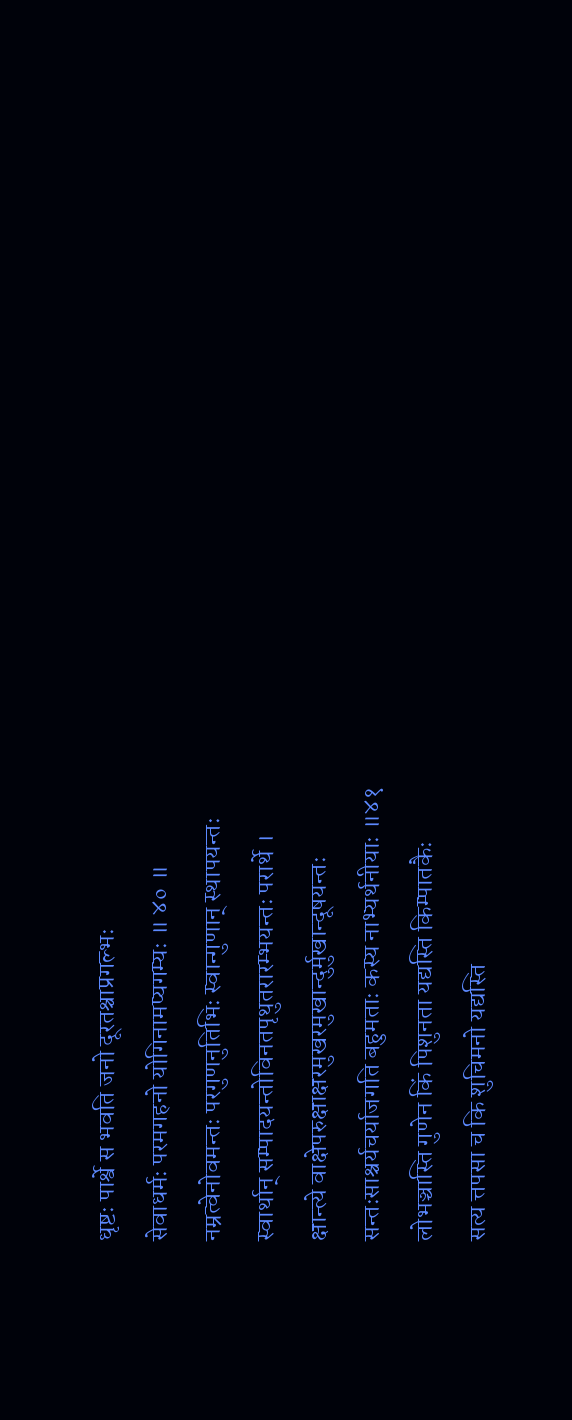धृष्टः पार्श्वे स भवति जनो दूरतश्चाप्रगल्भः
सेवाधर्मः परमगहनो योगिनामप्यगम्यः ॥ ४० ॥
नम्रत्वेनोवमन्तः परगुणनुतिभिः स्वान्गुणान् स्थापयन्तः
स्वार्थान् सम्पादयन्तोविनतपृथुतरारम्भयन्तः परार्थे ।
क्षान्त्ये वाक्षेपरुक्षाक्षरमुखरमुखान्दुर्मुखान्दूषयन्तः
सन्तःसाश्चर्यचर्याजगति बहुमताः कस्य नाभ्यर्थनीयाः ॥४१
लोभञ्चास्ति गुणेन किं पिशुनता यद्यस्ति किम्पातकैः
सत्य त्तपसा च कि शुचिमनो यद्यस्ति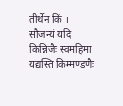तीर्थेन किं ।
सौजन्यं यदि किन्निजैः स्वमहिमा यद्यस्ति किम्मण्डणैः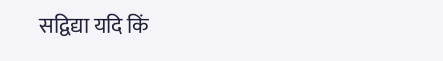सद्विद्या यदि किं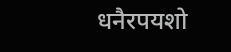धनैरपयशो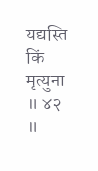यद्यस्ति किं मृत्युना ॥ ४२ ॥